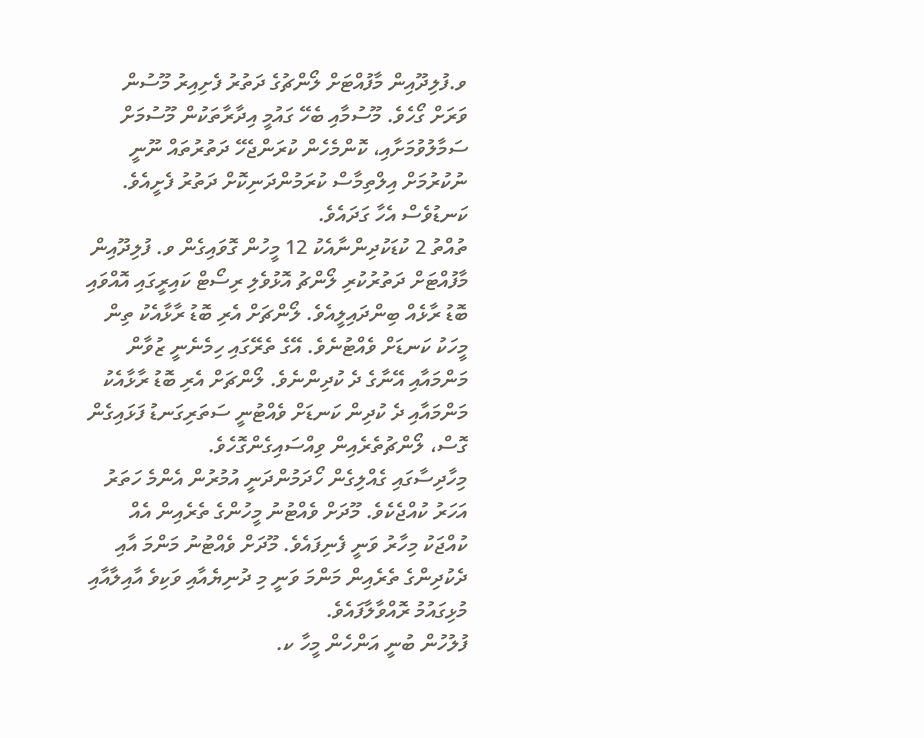ވ.ފުލިދޫއިން މާފުއްޓަށް ލޯންޗުގެ ދަތުރު ފެށިއިރު މޫސުން ވަރަށް ގޯހެވެ. މޫސުމާއި ބެހޭ ގައުމީ އިދާރާތަކުން މޫސުމަށް ސަމާލުވުމަށާއި، ކޮންމެހެން ކުރަންޖެހޭ ދަތުރުތައް ނޫނީ ނުކުރުމަށް އިލްތިމާސް ކުރަމުންދަނިކޮށް ދަތުރު ފެށީއެވެ. ކަނޑުވެސް އެހާ ގަދައެވެ.
ތުއްތު 2 ކުޑަކުދިންނާއެކު 12 މީހުން ގޮވައިގެން ވ. ފުލިދޫއިން މާފުއްޓަށް ދަތުރުކުރި ލޯންޗު އޮޅުވެލި ރިސޯޓް ކައިރީގައި އޮއްވައި ބޮޑު ރާޅެއް ބިންދައިލީއެވެ. ލޯންޗަށް އެރި ބޮޑު ރާޅާއެކު ތިން މީހަކު ކަނޑަށް ވެއްޓުނެވެ. އޭގެ ތެރޭގައި ހިމެނެނީ ޒުވާން މަންމައާއި އޭނާގެ ދެ ކުދިންނެވެ. ލޯންޗަށް އެރި ބޮޑު ރާޅާއެކު މަންމައާއި ދެ ކުދިން ކަނޑަށް ވެއްޓުނީ ސަތަރިގަނޑު ފަޅައިގެން ގޮސް، ލޯންޗުތެރެއިން ވިއްސައިގެންގޮހެވެ.
މިހާދިސާގައި ގެއްލިގެން ހޯދަމުންދަނީ އުމުރުން އެންމެ ހަތަރު އަހަރު ކުއްޖެކެވެ. މޫދަށް ވެއްޓުނު މީހުންގެ ތެރެއިން އެއް ކުއްޖަކު މިހާރު ވަނީ ފެނިފައެވެ. މޫދަށް ވެއްޓުނު މަންމަ އާއި ދެކުދިންގެ ތެރެއިން މަންމަ ވަނީ މި ދުނިޔެއާއި ވަކިވެ އާއިލާއާއި މުޅިގައުމު ރޮއްވާލާފައެވެ.
ފުލުހުން ބުނީ އަންހެން މީހާ ކ.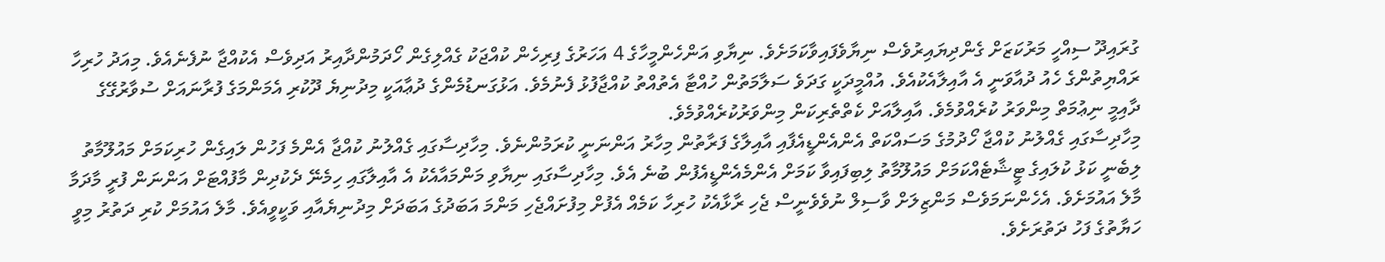ގުރައިދޫ ސިއްހީ މަރުކަޒަށް ގެންދިޔައިރުވެސް ނިޔާވެފައިވާކަމަށެވެ. ނިޔާވި އަންހެންމީހާގެ 4 އަހަރުގެ ފިރިހެން ކުއްޖަކު ގެއްލިގެން ހޯދަމުންދާއިރު އަދިވެސް އެކުއްޖާ ނުފެނެއެވެ. މިއަދު ހުރިހާ ރައްޔިތުންގެ ހެއު ދުއާވަނީ އެ އާއިލާއެކުއެވެ. އުއްމީދަކީ ގަދަވެ ސަލާމަތުން ހުއްޓާ އެތުއްތު ކުއްޖާފުޅު ފެނުމެވެ. އަޅުގަނޑުމެންގެ ދުޢާއަކީ މިދުނިޔެ ދޫކުރި އެމަންމަގެ ފުރާނައަށް ސުވާރުގޭގެ ދާއިމީ ނިޢުމަތް މިންވަރު ކުރެއްވުމެވެ. އާއިލާއަށް ކެތްތެރިކަން މިންވަރުކުރެއްވުމެވެ.
މިހާދިސާގައި ގެއްލުނު ކުއްޖާ ހޯދުމުގެ މަސައްކަތް އެންއެންޑީއެފާއި އާއިލާގެ ފަރާތުން މިހާރު އަންނަނީ ކުރަމުންނެވެ. މިހާދިސާގައި ގެއްލުނު ކުއްޖާ އެންމެ ފަހުން ލައިގެން ހުރިކަމަށް މައުލޫމާތު ލިބެނީ ކަޅު ކުލައިގެ ޓީޝާޓެއްކަމަށް މައުލޫމާތު ލިބިފައިވާ ކަމަށް އެންމެއެންޑީއެފުން ބުނެ އެވެ. މިހާދިސާގައި ނިޔާވި މަންމައާއެކު އެ އާއިލާގައި ހިމެނޭ ދެކުދިން މާފުއްޓަށް އަންނަން ފުރީ މާދަމާ މާލެ އައުމަށެވެ. އެހެންނަމަވެސް މަންޒިލަށް ވާސިލް ނުވެވެނީސް ޖެހި ރާޅާއެކު ހުރިހާ ކަމެއް އެފުށް މިފުށައްޖެހި މަންމަ އަބަދުގެ އަބަދަށް މިދުނިޔެއާއި ވަކީވީއެވެ. މާލެ އައުމަށް ކުރި ދަތުރު މިވީ ހަޔާތުގެ ފަހު ދަތުރަށެވެ.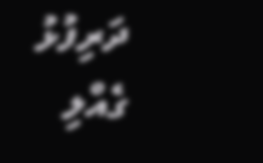ދަރިފުޅު ގެއްލި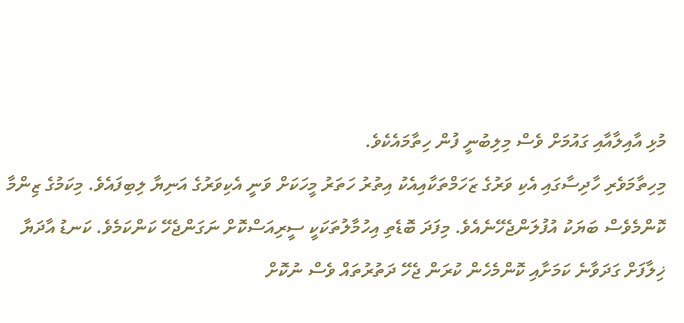މުޅި އާއިލާއާއި ގައުމަށް ވެސް މިލިބުނީ ފުން ހިތާމައެކެވެ.
މިހިތާމަވެރި ހާދިސާގައި އެކި ވަރުގެ ޒަހަމްތަކާއިއެކު އިތުރު ހަތަރު މީހަކަށް ވަނީ އެކިވަރުގެ އަނިޔާ ލިބިފައެވެ. މިކަމުގެ ޒިންމާ ކޮންމެވެސް ބަޔަކު އުފުލަންޖެހޭނެއެވެ. މިފަދަ ބޮޑެތި އިހުމާލުތަކަކީ ސީރިއަސްކޮށް ނަގަންޖެހޭ ކަންކަމެވެ. ކަނޑު އާދަޔާ ޚިލާފަށް ގަދަވާނެ ކަމަށާއި ކޮންމެހެން ކުރަން ޖެހޭ ދަތުރުތައް ވެސް ނުކޮށް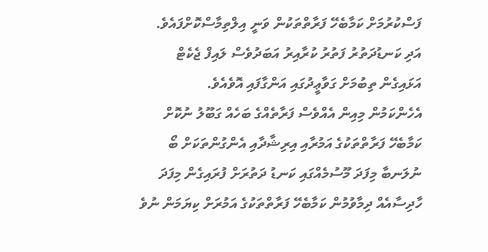ފަސްކުރުމަށް ކަމާބެހޭ ފަރާތްތަކުން ވަނީ އިލްތިމާސްކޮށްފައެވެ. އަދި ކަނޑުދަތުރު ފަތުރު ކުރާއިރު އަބަދުވެސް ލައިފް ޖެކެޓް އަޅައިގެން ތިބުމަށް ގަވާޢީދުގައި އަންގާފައި އޮވެއެވެ.
އެހެންކަމުން މިއިން އެއްވެސް ފަރާތެއްގެ ބަހެއް ގަބޫލު ނުކޮށް ކަމާބެހޭ ފަރާތްތަކުގެ އަމުރާއި އިރިޝާދާއި އެންގުންތަކަށް ބޯ ނުލަނބާ މިފަދަ މޫސުމެއްގައި ކަނޑު ދަތުރަށް ފުރައިގެން މިފަދަ ހާދިސާއެއް ދިމާވުމުން ކަމާބެހޭ ފަރާތްތަކުގެ އަމުރަށް ކިޔަމަން ނުވެ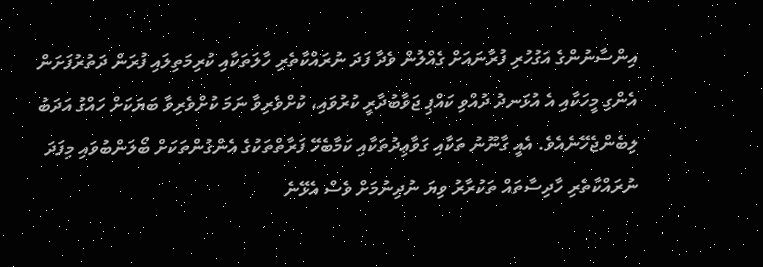އިންސާނުންގެ އަގުހުރި ފުރާނައަށް ގެއްލުން ވެދާ ފަދަ ނުރައްކާތެރި ހާލަތަކާއި ކުރިމަތިލައި ފުރަން ދަތުރުފަށަން އެންގި މީހަކާއި އެ އުޅަނދު ދުއްވި ކައްޕި ޖަވާބުދާރީ ކުރުވައި، ކުށްވެރިވާ ނަމަ ކުށްވެރިވާ ބަޔަކަށް ހައްގު އަދަބު ލިބެންޖެހޭނެއެވެ. އެއީ ގާނޫނު ތަކާއި ގަވާޢިދުތަކާއި ކަމާބެހޭ ފަރާތްތަކުގެ އެންގުންތަކަށް ބޯލަންބުވައި މިފަދަ ނުރައްކާތެރި ހާދިސާތައް ތަކުރާރު ވިޔަ ނުދިނުމަށް ވެސް އެޅޭނެ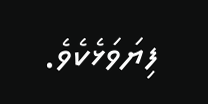ފިޔަވަޅެކެވެ.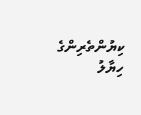ކިޔުންތެރިންގެ ހިޔާލު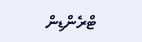ޓްރެންޑިން